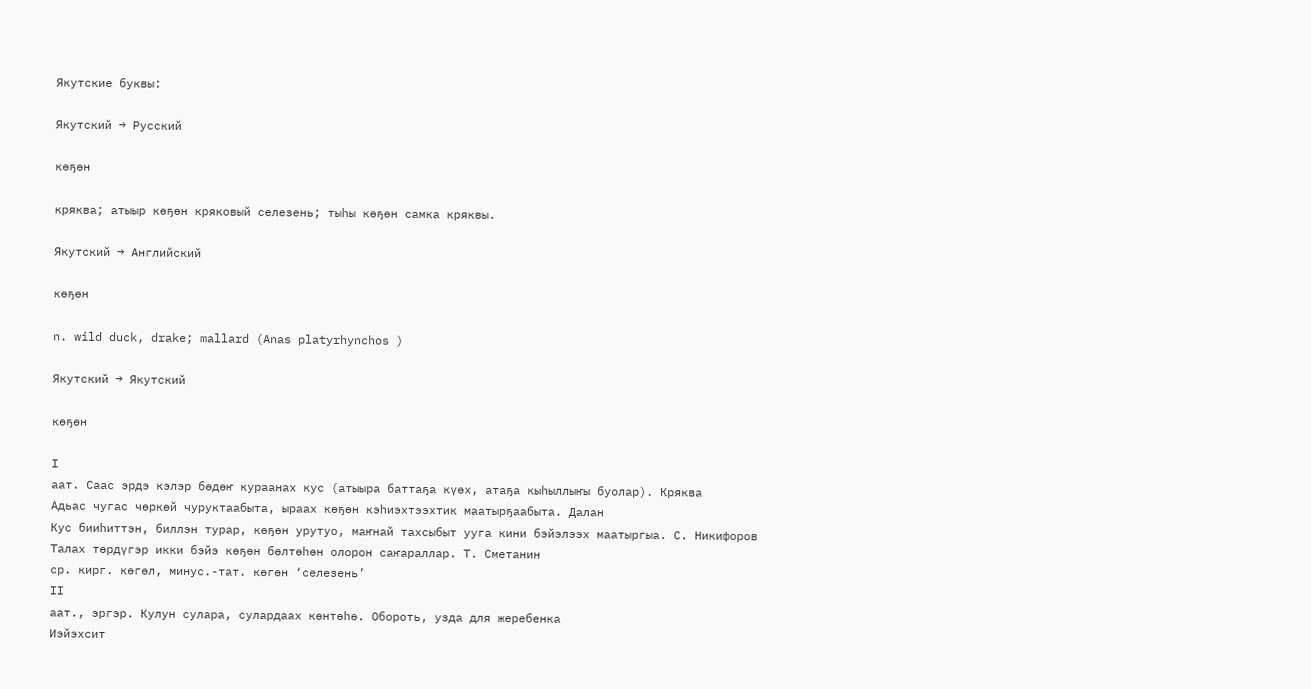Якутские буквы:

Якутский → Русский

көҕөн

кряква; атыыр көҕөн кряковый селезень; тыһы көҕөн самка кряквы.

Якутский → Английский

көҕөн

n. wild duck, drake; mallard (Anas platyrhynchos )

Якутский → Якутский

көҕөн

I
аат. Саас эрдэ кэлэр бөдөҥ кураанах кус (атыыра баттаҕа күөх, атаҕа кыһыллыҥы буолар). Кряква
Адьас чугас чөркөй чуруктаабыта, ыраах көҕөн кэһиэхтээхтик маатырҕаабыта. Далан
Кус бииһиттэн, биллэн турар, көҕөн урутуо, маҥнай тахсыбыт ууга кини бэйэлээх маатыргыа. С. Никифоров
Талах төрдүгэр икки бэйэ көҕөн бөлтөһөн олорон саҥараллар. Т. Сметанин
ср. кирг. көгөл, минус.-тат. көгөн ‘селезень’
II
аат., эргэр. Кулун сулара, сулардаах көнтөһө. Обороть, узда для жеребенка
Иэйэхсит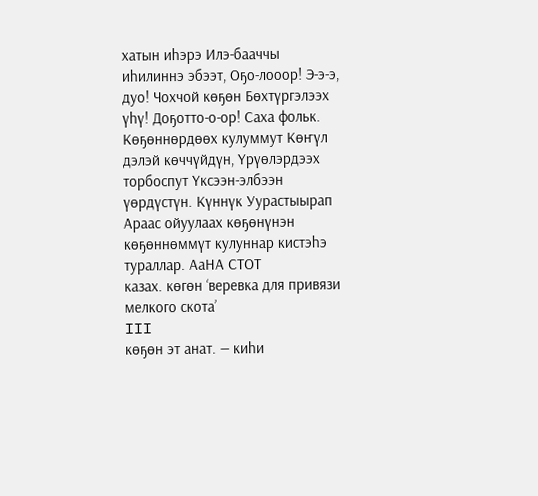хатын иһэрэ Илэ-бааччы иһилиннэ эбээт, Оҕо-лооор! Э-э-э, дуо! Чохчой көҕөн Бөхтүргэлээх үһү! Доҕотто-о-ор! Саха фольк. Көҕөннөрдөөх кулуммут Көҥүл дэлэй көччүйдүн, Үрүөлэрдээх торбоспут Үксээн-элбээн үөрдүстүн. Күннүк Уурастыырап
Араас ойуулаах көҕөнүнэн көҕөннөммүт кулуннар кистэһэ тураллар. АаНА СТОТ
казах. көгөн ‘веревка для привязи мелкого скота’
III
көҕөн эт анат. — киһи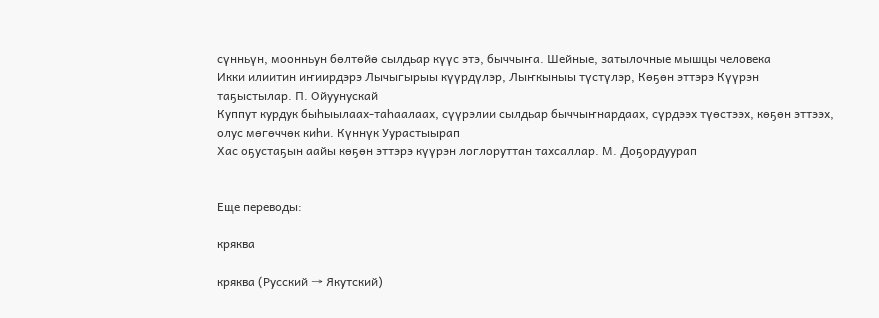сүнньүн, моонньун бөлтөйө сылдьар күүс этэ, быччыҥа. Шейные, затылочные мышцы человека
Икки илиитин иҥиирдэрэ Лычыгырыы күүрдүлэр, Лыҥкыныы түстүлэр, Көҕөн эттэрэ Күүрэн таҕыстылар. П. Ойуунускай
Куппут курдук быһыылаах-таһаалаах, сүүрэлии сылдьар быччыҥнардаах, сүрдээх түөстээх, көҕөн эттээх, олус мөгөччөк киһи. Күннүк Уурастыырап
Хас оҕустаҕын аайы көҕөн эттэрэ күүрэн логлоруттан тахсаллар. М. Доҕордуурап


Еще переводы:

кряква

кряква (Русский → Якутский)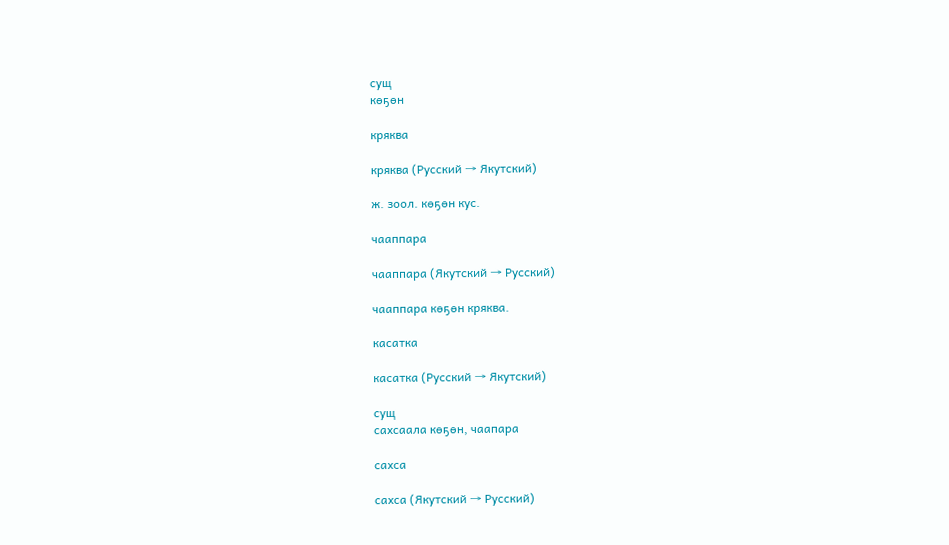сущ
көҕөн

кряква

кряква (Русский → Якутский)

ж. зоол. көҕөн кус.

чааппара

чааппара (Якутский → Русский)

чааппара көҕөн кряква.

касатка

касатка (Русский → Якутский)

сущ
сахсаала көҕөн, чаапара

сахса

сахса (Якутский → Русский)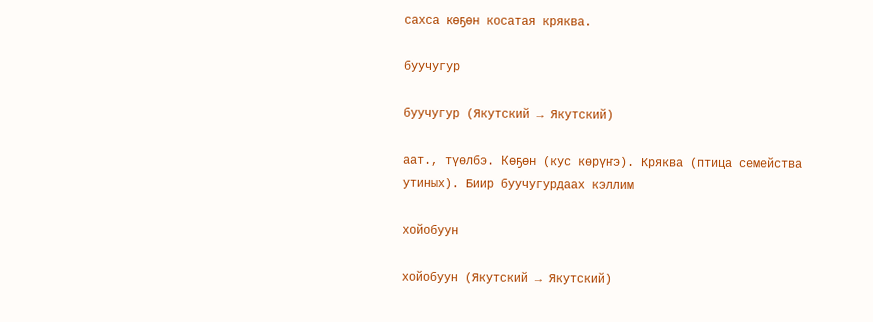сахса көҕөн косатая кряква.

буучугур

буучугур (Якутский → Якутский)

аат., түөлбэ. Көҕөн (кус көрүҥэ). Кряква (птица семейства утиных). Биир буучугурдаах кэллим

хойобуун

хойобуун (Якутский → Якутский)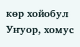көр хойобул
Уҥуор, хомус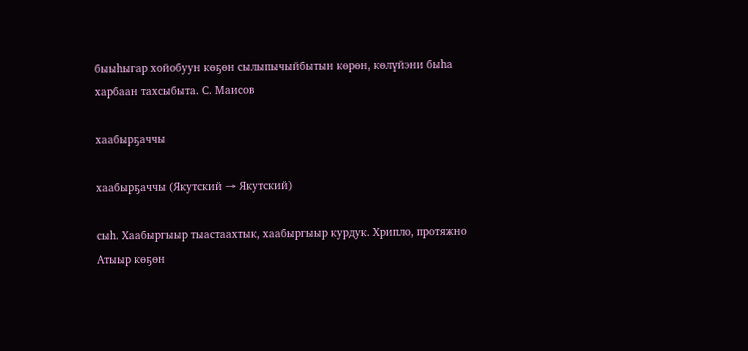быыһыгар хойобуун көҕөн сылыпычыйбытын көрөн, көлүйэни быһа харбаан тахсыбыта. С. Маисов

хаабырҕаччы

хаабырҕаччы (Якутский → Якутский)

сыһ. Хаабыргыыр тыастаахтык, хаабыргыыр курдук. Хрипло, протяжно
Атыыр көҕөн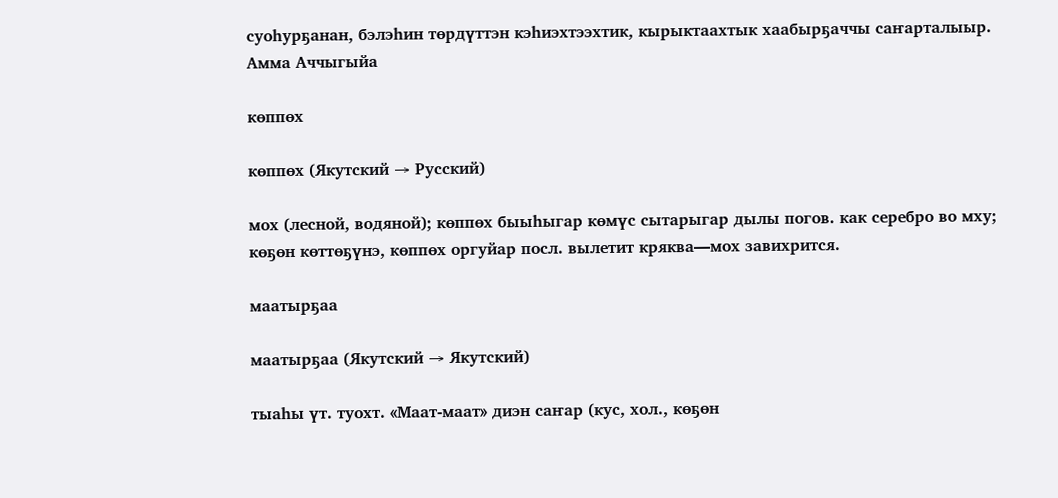суоһурҕанан, бэлэһин төрдүттэн кэһиэхтээхтик, кырыктаахтык хаабырҕаччы саҥарталыыр. Амма Аччыгыйа

көппөх

көппөх (Якутский → Русский)

мох (лесной, водяной); көппөх быыһыгар көмүс сытарыгар дылы погов. как серебро во мху; көҕөн көттөҕүнэ, көппөх оргуйар посл. вылетит кряква—мох завихрится.

маатырҕаа

маатырҕаа (Якутский → Якутский)

тыаһы үт. туохт. «Маат-маат» диэн саҥар (кус, хол., көҕөн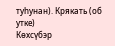туһунан). Крякать (об утке)
Көхсүбэр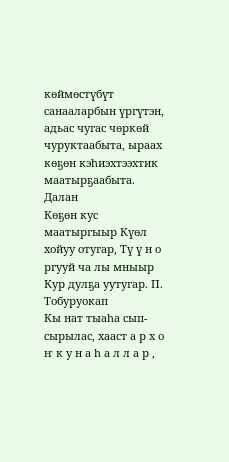көймөстүбүт санааларбын үргүтэн, адьас чугас чөркөй чуруктаабыта, ыраах көҕөн кэһиэхтээхтик маатырҕаабыта. Далан
Көҕөн кус маатыргыыр Күөл хойуу отугар, Тү ү н о ргууй ча лы мныыр Кур дулҕа уутугар. П. Тобуруокап
Кы нат тыаһа сып-сырылас, хааст а р х о ҥ к у н а һ а л л а р ,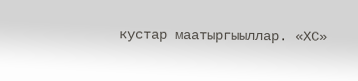кустар маатыргыыллар. «ХС»